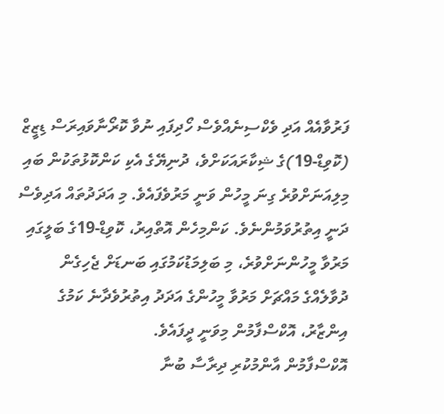ފަރުވާއެއް އަދި ވެކްސިނެއްވެސް ހޯދިފައި ނުވާ ކޮރޯނާވައިރަސް ޑިޒީޒް (ކޮވިޑް-19)ގެ ޝިކާރައަކަށްވެ، ދުނިޔޭގެ އެކި ކަންކޮޅުތަކުން ބައި މިލިއަނަށްވުރެ ގިނަ މީހުން ވަނީ މަރުވެފައެވެ. މި އަދަދުތައް އަދިވެސް ދަނީ އިތުރުވަމުންނެވެ. ކަންމިހެން އޮތްއިރު، ކޮވިޑް-19ގެ ބަލީގައި މަރުވާ މީހުންނަށްވުރެ، މި ބަލިމަޑުކަމުގައި ބަނޑަށް ޖެހިގެން ދުވާލެއްގެ މައްޗަށް މަރުވާ މީހުންގެ އަދަދު އިތުރުވެދާނެ ކަމުގެ އިންޒާރު، އޮކްސްފާމުން މިވަނީ ދީފައެވެ.
އޮކްސްފާމުން އާންމުކުރި ދިރާސާ ބުނާ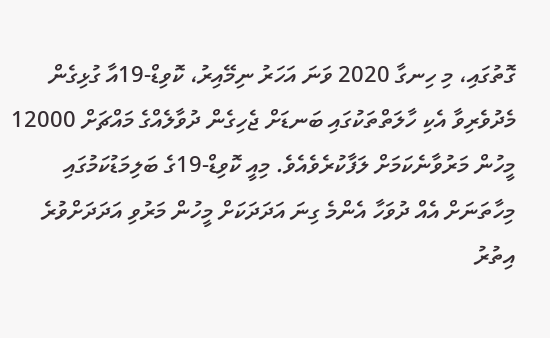ގޮތުގައި، މި ހިނގާ 2020 ވަނަ އަހަރު ނިމޭއިރު، ކޮވިޑް-19އާ ގުޅިގެން މެދުވެރިވާ އެކި ހާލަތްތަކުގައި ބަނޑަށް ޖެހިގެން ދުވާލެއްގެ މައްޗަށް 12000 މީހުން މަރުވާނެކަމަށް ލަފާކުރެވެއެވެ. މިއީ ކޮވިޑް-19ގެ ބަލިމަޑުކަމުގައި މިހާތަނަށް އެއް ދުވަހާ އެންމެ ގިނަ އަދަދަކަށް މީހުން މަރުވި އަދަދަށްވުރެ އިތުރު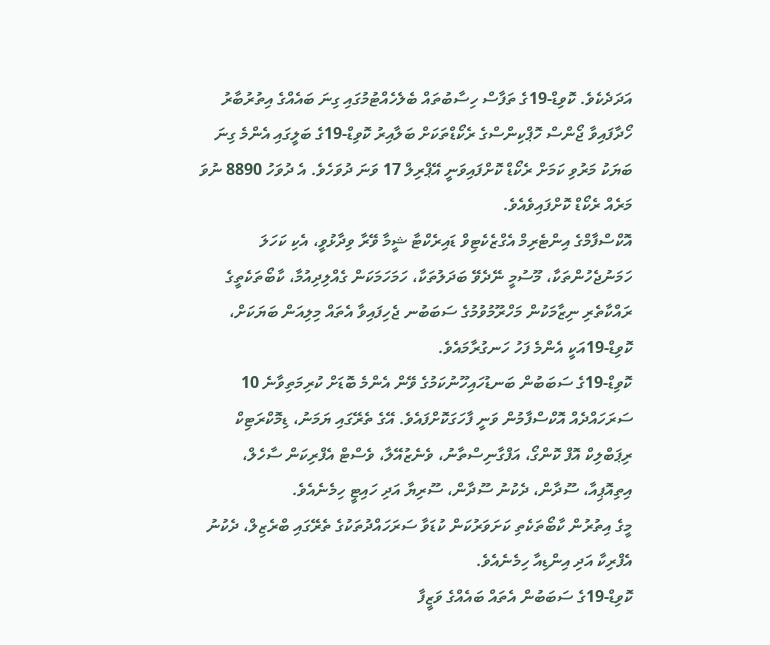އަދަދެކެވެ. ކޮވިޑް-19ގެ ތަފާސް ހިސާބުތައް ބެލެހެއްޓުމުގައި ގިނަ ބައެއްގެ އިތުރުބާރު ހޯދާފައިވާ ޖޯންސް ހޮޕްކިންސްގެ ރެކޯޑްތަކަށް ބަލާއިރު ކޮވިޑް-19ގެ ބަލީގައި އެންމެ ގިނަ ބަޔަކު މަރުވި ކަމަށް ރެކޯޑް ކޮށްފައިވަނީ އޭޕްރިލް 17 ވަނަ ދުވަހެވެ. އެ ދުވަހު 8890 ނުވަ މަރެއް ރެކޯޑް ކޮށްފައިވެއެވެ.
އޮކްސްފާމްގެ އިންޓެރިމް އެގްޒެކެޓިވް ޑައިރެކްޓާ ޝީމާ ވޭރާ ވިދާޅުވީ، އެކި ކަހަލަ ހަމަނުޖެހުންތަކާ، މޫސުމީ ނޭދެވޭ ބަދަލުތަކާ، ހަމަހަމަކަން ގެއްލިދިއުމާ، ކާބޯތަކެތީގެ ރައްކާތެރި ނިޒާމަކުން މަހްރޫމުވުމުގެ ސަބަބުނ ޖެހިފައިވާ އެތައް މިލިއަން ބަޔަކަށް، ކޮވިޑް-19އަކީ އެންމެ ފަހު ހަނގުރާމައެވެ.
ކޮވިޑް-19ގެ ސަބަބުން ބަނޑުހައިހޫނުކަމުގެ ވޭން އެންމެ ބޮޑަށް ކުރިމަތިވާނެ 10 ސަރަހައްދެއް އޮކްސްފާމުން ވަނީ ފާހަގަކޮށްފައެވެ. އޭގެ ތެރޭގައި ޔަމަނު، ޑިމޮކްރަޓިކް ރިޕަބްލިކް އޮފް ކޮންގޯ، އަފްގާނިސްތާނު، ވެނެޒުއޭލާ، ވެސްޓް އެފްރިކަން ސާހެލް، އިތިއޮޕިއާ، ސޫދާން، ދެކުނު ސޫދާން، ސޫރިޔާ އަދި ހައިޓީ ހިމެނެއެވެ.
މީގެ އިތުރުން ކާބޯތަކެތި ކަށަވަރުކަން ކުޑަވާ ސަރަހައްދުތަކުގެ ތެރޭގައި ބްރެޒިލް، ދެކުނު އެފްރިކާ އަދި އިންޑިއާ ހިމެނެއެވެ.
ކޮވިޑް-19ގެ ސަބަބުން އެތައް ބައެއްގެ ވަޒީފާ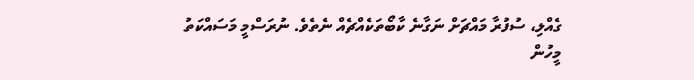ގެއްލި، ސުފުރާ މައްޗަށް ނަގާނެ ކާބޯތަކެއްޗެއް ނެތެވެ. ނުރަސްމީ މަސައްކަތު މީހުން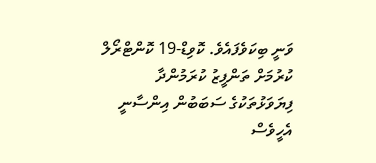ވަނީ ބިކަވެފައެވެ. ކޮވިޑް-19 ކޮންޓްރޯލް ކުރުމަށް ތަންފީޒު ކުރަމުންދާ ފިޔަވަޅުތަކުގެ ސަބަބުން އިންސާނީ އެހީވެސް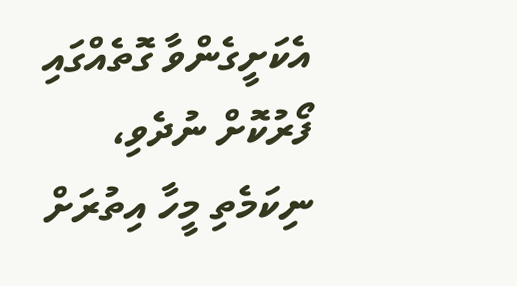އެކަށީގެންވާ ގޮތެއްގައި ފޯރުކޮށް ނުދެވި، ނިކަމެތި މީހާ އިތުރަށް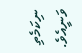ނިކަމެތި ވަނީއެވެ.